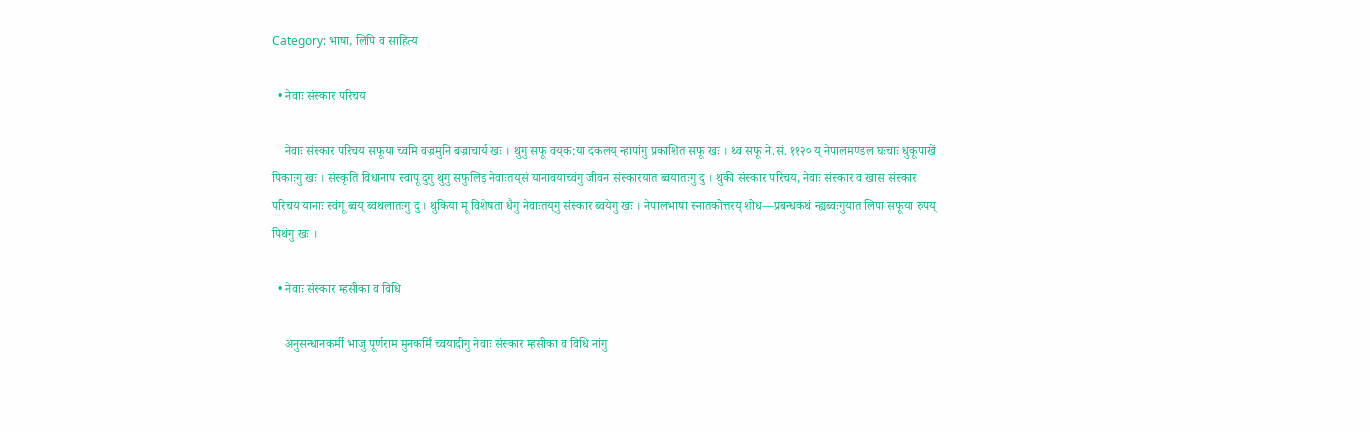Category: भाषा, लिपि व साहित्य

  • नेवाः संस्कार परिचय

    नेवाः संस्कार परिचय सफूया च्वमि वज्रमुनि बज्राचार्य खः । थुगु सफू वय्‌क:या दकलय् न्हापांगु प्रकाशित सफू खः । थ्व सफू ने.सं. ११२० य् नेपालमण्डल घःचाः धुकूपाखें पिकाःगु खः । संस्कृति विधानाप स्वापू दुगु थुगु सफुलिइ नेवाःतय्‌सं यानावयाच्वंगु जीवन संस्कारयात ब्वयातःगु दु । थुकी संस्कार परिचय, नेवाः संस्कार व खास संस्कार परिचय यानाः स्वंगू ब्वय् ब्वथलातःगु दु । थुकिया मू विशेषता धैगु नेवाःतय्‌गु संस्कार ब्वयेगु खः । नेपालभाषा स्नातकोत्तरय् शोध—प्रबन्धकथं न्ह्यब्वःगुयात लिपा सफूया रुपय् पिथंगु खः ।

  • नेवाः संस्कार म्हसीका व विधि

    अनुसन्धानकर्मी भाजु पूर्णराम मुनकर्मिं च्वयादीगु नेवाः संस्कार म्हसीका व विधि नांगु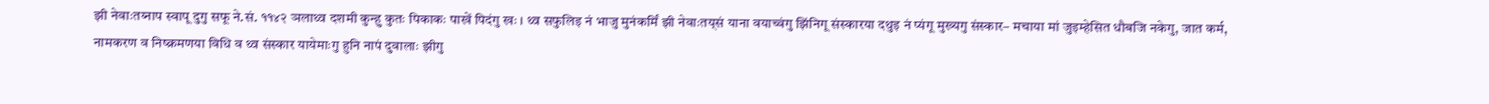झी नेवाःतय्नाप स्वापू दुगु सफू ने.सं. ११४२ ञलाथ्व दशमी कुन्हु कुतः पिकाकः पाखें पिदंगु खः । थ्व सफुलिइ नं भाजु मुनंकर्मिं झी नेवाःतय्‌सं याना वयाच्वंगु झिंनिगू संस्कारया दथुइ नं प्यंगू मुख्यगु संस्कार– मचाया मां जुइम्हेसित धौबजि नकेगु, जात कर्म, नामकरण व निष्क्रमणया विधि व थ्व संस्कार यायेमाःगु हुनि नापं दुवालाः झीगु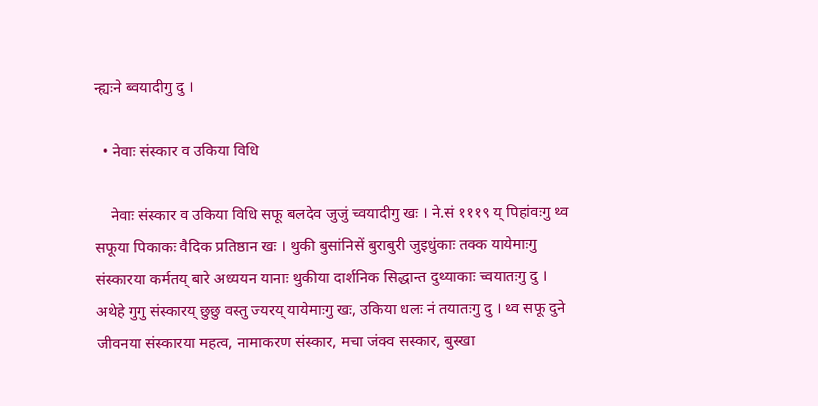न्ह्यःने ब्वयादीगु दु ।

  • नेवाः संस्कार व उकिया विधि

    नेवाः संस्कार व उकिया विधि सफू बलदेव जुजुं च्वयादीगु खः । ने.सं १११९ य् पिहांवःगु थ्व सफूया पिकाकः वैदिक प्रतिष्ठान खः । थुकी बुसांनिसें बुराबुरी जुइधुंकाः तक्क यायेमाःगु संस्कारया कर्मतय् बारे अध्ययन यानाः थुकीया दार्शनिक सिद्धान्त दुथ्याकाः च्वयातःगु दु । अथेहे गुगु संस्कारय् छुछु वस्तु ज्यरय् यायेमाःगु खः, उकिया धलः नं तयातःगु दु । थ्व सफू दुने जीवनया संस्कारया महत्व, नामाकरण संस्कार, मचा जंक्व सस्कार, बुस्खा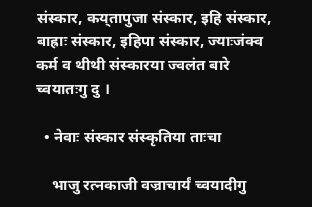संस्कार, कय्‌तापुजा संस्कार, इहि संस्कार, बाह्राः संस्कार, इहिपा संस्कार, ज्याःजंक्व कर्म व थीथी संस्कारया ज्वलंत बारे च्वयातःगु दु ।

  • नेवाः संस्कार संस्कृतिया ताःचा

    भाजु रत्नकाजी वज्राचार्यं च्वयादीगु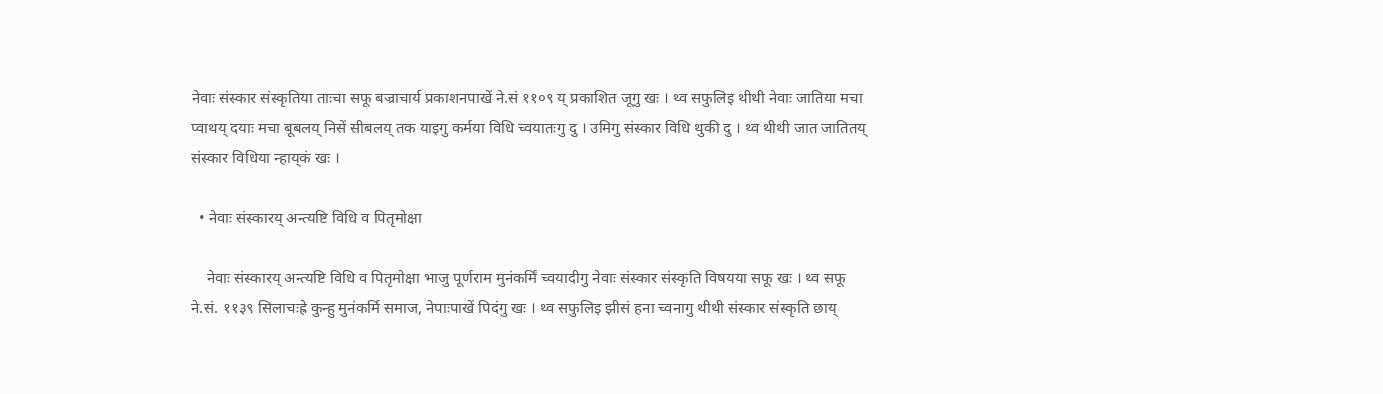नेवाः संस्कार संस्कृतिया ताःचा सफू बज्राचार्य प्रकाशनपाखें ने.सं ११०९ य् प्रकाशित जूगु खः । थ्व सफुलिइ थीथी नेवाः जातिया मचा प्वाथय् दयाः मचा बूबलय् निसें सीबलय् तक याइगु कर्मया विधि च्वयातःगु दु । उमिगु संस्कार विधि थुकी दु । थ्व थीथी जात जातितय् संस्कार विधिया न्हाय्‌कं खः ।

  • नेवाः संस्कारय् अन्त्यष्टि विधि व पितृमोक्षा

    नेवाः संस्कारय् अन्त्यष्टि विधि व पितृमोक्षा भाजु पूर्णराम मुनंकर्मिं च्वयादीगु नेवाः संस्कार संस्कृति विषयया सफू खः । थ्व सफू ने.सं. ११३९ सिलाचःह्रे कुन्हु मुनंकर्मि समाज, नेपाःपाखें पिदंगु खः । थ्व सफुलिइ झीसं हना च्वनागु थीथी संस्कार संस्कृति छाय्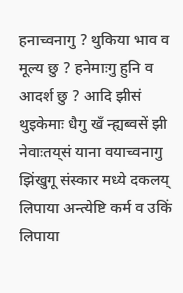हनाच्वनागु ? थुकिया भाव व मूल्य छु ? हनेमाःगु हुनि व आदर्श छु ? आदि झीसं थुइकेमाः धैगु खँ न्ह्यब्वसें झी नेवाःतय्‌सं याना वयाच्वनागु झिंखुगू संस्कार मध्ये दकलय् लिपाया अन्त्येष्टि कर्म व उकिं लिपाया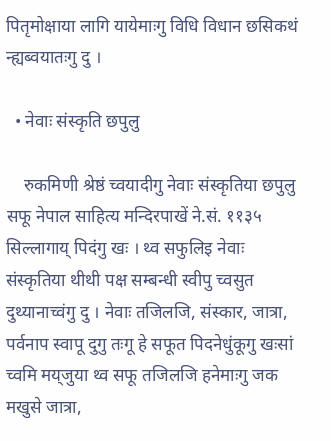पितृमोक्षाया लागि यायेमाःगु विधि विधान छसिकथं न्ह्यब्वयातःगु दु ।

  • नेवाः संस्कृति छपुलु

    रुकमिणी श्रेष्ठं च्वयादीगु नेवाः संस्कृतिया छपुलु सफू नेपाल साहित्य मन्दिरपाखें ने.सं. ११३५ सिल्लागाय् पिदंगु खः । थ्व सफुलिइ नेवाः संस्कृतिया थीथी पक्ष सम्बन्धी स्वीपु च्वसुत दुथ्यानाच्वंगु दु । नेवाः तजिलजि, संस्कार, जात्रा, पर्वनाप स्वापू दुगु तःगू हे सफूत पिदनेधुंकूगु खःसां च्वमि मय्‌जुया थ्व सफू तजिलजि हनेमाःगु जक मखुसे जात्रा,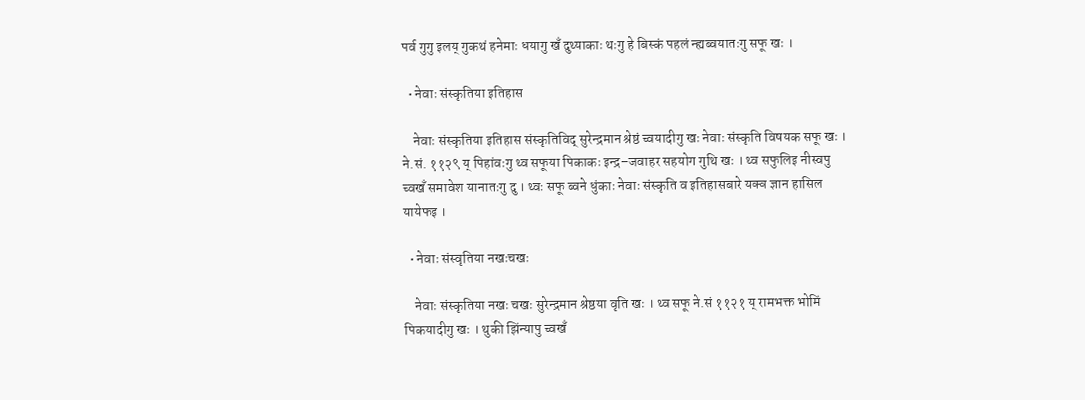पर्व गुगु इलय् गुकथं हनेमाः धयागु खँ दुथ्याकाः थःगु हे बिस्कं पहलं न्ह्यब्वयातःगु सफू खः ।

  • नेवाः संस्कृतिया इतिहास

    नेवाः संस्कृतिया इतिहास संस्कृतिविद् सुरेन्द्रमान श्रेष्ठं च्वयादीगु खः नेवाः संस्कृति विषयक सफू खः । ने.सं. ११२९ य् पिहांवःगु थ्व सफूया पिकाकः इन्द्र–जवाहर सहयोग गुथि खः । थ्व सफुलिइ नीस्वपु च्वखँ समावेश यानातःगु दु । थ्वः सफू ब्वने धुंकाः नेवाः संस्कृति व इतिहासबारे यक्व ज्ञान हासिल यायेफइ ।

  • नेवाः संस्वृतिया नखःचखः

    नेवाः संस्कृतिया नखः चखः सुरेन्द्रमान श्रेष्ठया वृति खः । थ्व सफू ने.सं ११२१ य् रामभक्त भोमिं पिकयादीगु खः । थुकी झिंन्यापु च्वखँ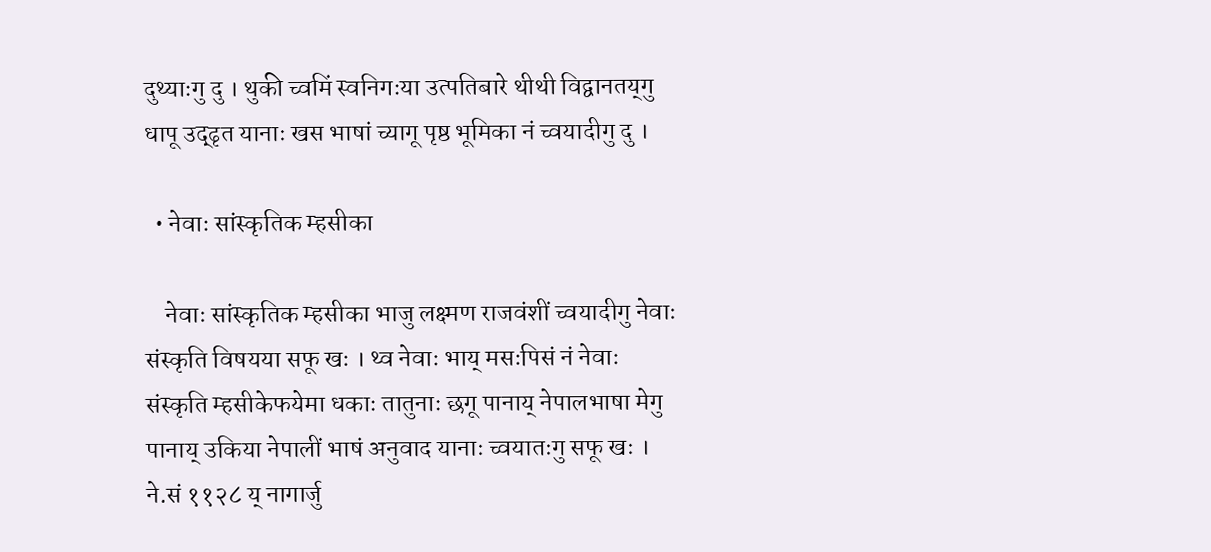दुथ्याःगु दु । थुकी च्वमिं स्वनिगःया उत्पतिबारे थीथी विद्वानतय्‌गु धापू उद्ढृत यानाः खस भाषां च्यागू पृष्ठ भूमिका नं च्वयादीगु दु ।

  • नेवाः सांस्कृतिक म्हसीका

    नेवाः सांस्कृतिक म्हसीका भाजु लक्ष्मण राजवंशीं च्वयादीगु नेवाः संस्कृति विषयया सफू खः । थ्व नेवाः भाय् मसःपिसं नं नेवाः संस्कृति म्हसीकेफयेमा धकाः तातुनाः छगू पानाय् नेपालभाषा मेगु पानाय् उकिया नेपालीं भाषं अनुवाद यानाः च्वयातःगु सफू खः । ने.सं ११२८ य् नागार्जु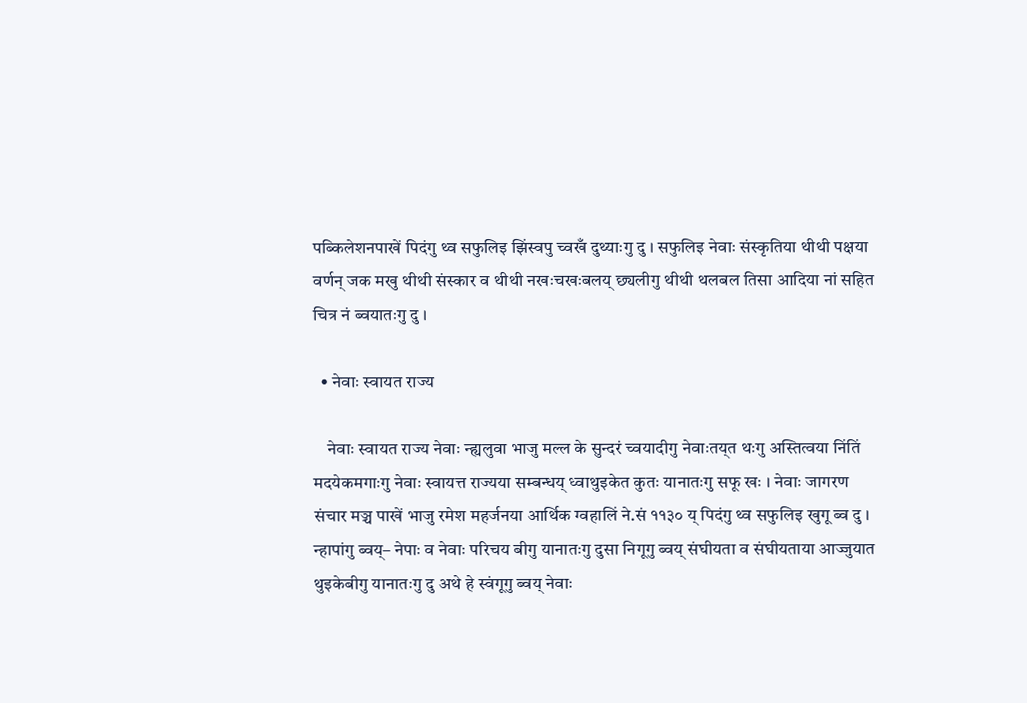पब्किलेशनपाखें पिदंगु थ्व सफुलिइ झिंस्वपु च्वखँ दुथ्याःगु दु । सफुलिइ नेवाः संस्कृतिया थीथी पक्षया वर्णन् जक मखु थीथी संस्कार व थीथी नखःचखःबलय् छ्यलीगु थीथी थलबल तिसा आदिया नां सहित चित्र नं ब्वयातःगु दु ।

  • नेवाः स्वायत राज्य

    नेवाः स्वायत राज्य नेवाः न्ह्यलुवा भाजु मल्ल के सुन्दरं च्वयादीगु नेवाःतय्‌त थःगु अस्तित्वया निंतिं मदयेकमगाःगु नेवाः स्वायत्त राज्यया सम्बन्धय् ध्वाथुइकेत कुतः यानातःगु सफू खः । नेवाः जागरण संचार मञ्च पाखें भाजु रमेश महर्जनया आर्थिक ग्वहालिं ने.सं ११३० य् पिदंगु थ्व सफुलिइ खुगू ब्व दु । न्हापांगु ब्वय्– नेपाः व नेवाः परिचय बीगु यानातःगु दुसा निगूगु ब्वय् संघीयता व संघीयताया आज्जुयात थुइकेबीगु यानातःगु दु अथे हे स्वंगूगु ब्वय् नेवाः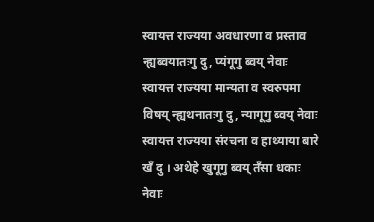स्वायत्त राज्यया अवधारणा व प्रस्ताव न्ह्यब्वयातःगु दु, प्यंगूगु ब्वय् नेवाः स्वायत्त राज्यया मान्यता व स्वरुपमा विषय् न्ह्यथनातःगु दु, न्यागूगु ब्वय् नेवाः स्वायत्त राज्यया संरचना व हाथ्याया बारे खँ दु । अथेहे खुगूगु ब्वय् तँसा धकाः नेवाः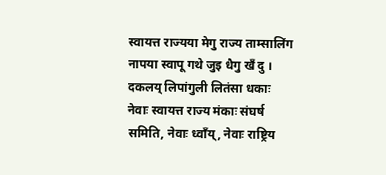स्वायत्त राज्यया मेगु राज्य ताम्सालिंग नापया स्वापू गथे जुइ धैगु खँ दु । दकलय् लिपांगुली लितंसा धकाः नेवाः स्वायत्त राज्य मंकाः संघर्ष समिति, नेवाः ध्वाँय्, नेवाः राष्ट्रिय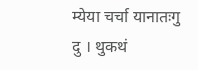म्येया चर्चा यानातःगु दु । थुकथं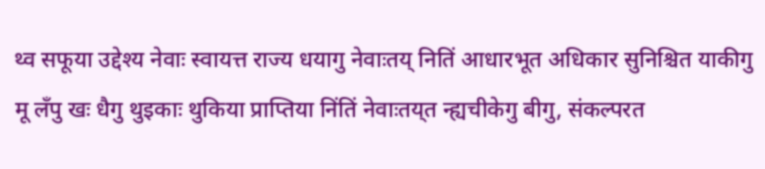थ्व सफूया उद्देश्य नेवाः स्वायत्त राज्य धयागु नेवाःतय् नितिं आधारभूत अधिकार सुनिश्चित याकीगु मू लँपु खः धैगु थुइकाः थुकिया प्राप्तिया निंतिं नेवाःतय्‌त न्ह्यचीकेगु बीगु, संकल्परत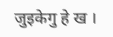जुइकेगु हे ख ।